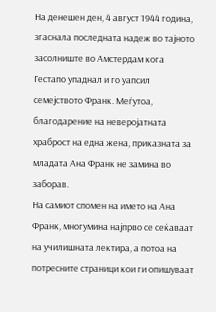На денешен ден, 4 август 1944 година, згаснала последната надеж во тајното засолниште во Амстердам кога Гестапо упаднал и го уапсил семејството Франк. Меѓутоа, благодарение на неверојатната храброст на една жена, приказната за младата Ана Франк не замина во заборав.
На самиот спомен на името на Ана Франк, многумина најпрво се сеќаваат на училишната лектира, а потоа на потресните страници кои ги опишуваат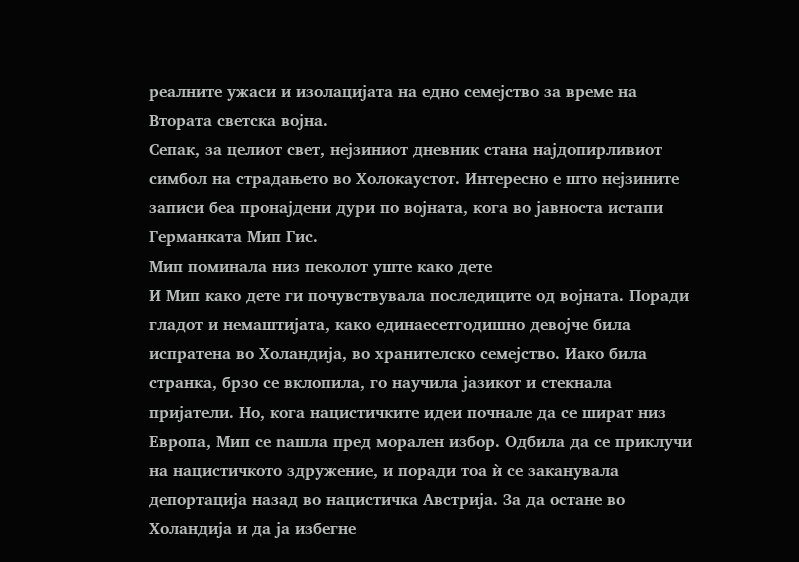реалните ужаси и изолацијата на едно семејство за време на Втората светска војна.
Сепак, за целиот свет, нејзиниот дневник стана најдопирливиот симбол на страдањето во Холокаустот. Интересно е што нејзините записи беа пронајдени дури по војната, кога во јавноста истапи Германката Мип Гис.
Мип поминала низ пеколот уште како дете
И Мип како дете ги почувствувала последиците од војната. Поради гладот и немаштијата, како единаесетгодишно девојче била испратена во Холандија, во хранителско семејство. Иако била странка, брзо се вклопила, го научила јазикот и стекнала пријатели. Но, кога нацистичките идеи почнале да се шират низ Европа, Мип се naшлa пред морален избор. Одбила да се приклучи на нацистичкото здружение, и поради тоа ѝ се заканувала депортација назад во нацистичка Австрија. За да остане во Холандија и да ја избегне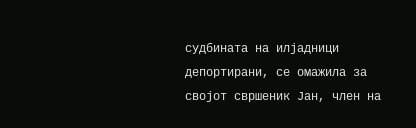судбината на илјадници депортирани, се омажила за својот свршеник Јан, член на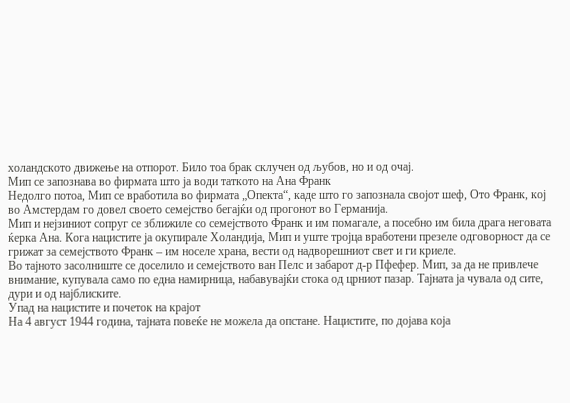холандското движење на отпорот. Било тоа брак склучен од љубов, но и од очај.
Мип се запознава во фирмата што ја води таткото на Ана Франк
Недолго потоа, Мип се вработила во фирмата „Опекта“, каде што го запознала својот шеф, Ото Франк, кој во Амстердам го довел своето семејство бегајќи од прогонот во Германија.
Мип и нејзиниот сопруг се зближиле со семејството Франк и им помагале, а посебно им била драга неговата ќерка Ана. Кога нацистите ја окупирале Холандија, Мип и уште тројца вработени презеле одговорност да се грижат за семејството Франк ‒ им носеле храна, вести од надворешниот свет и ги криеле.
Во тајното засолниште се доселило и семејството ван Пелс и забарот д-р Пфефер. Мип, за да не привлече внимание, купувала само по една намирница, набавувајќи стока од црниот пазар. Тајната ја чувала од сите, дури и од најблиските.
Упад на нацистите и почеток на крајот
На 4 август 1944 година, тајната повеќе не можела да опстане. Нацистите, по дојава која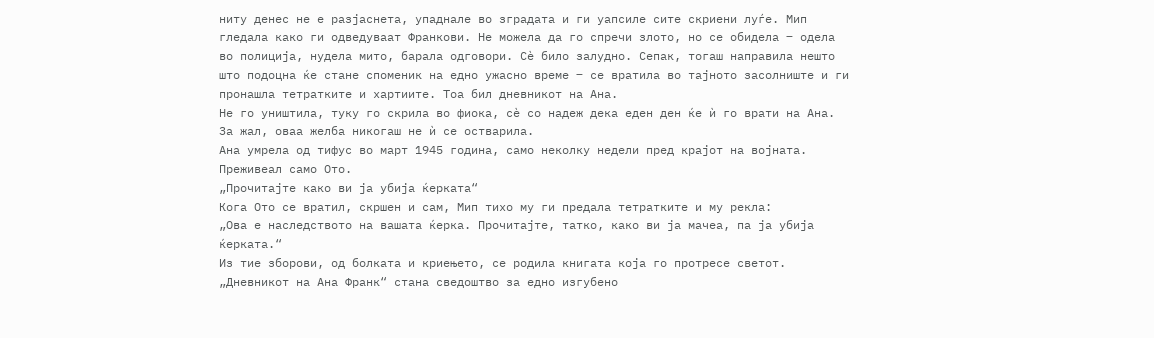ниту денес не е разјаснета, упаднале во зградата и ги уапсиле сите скриени луѓе. Мип гледала како ги одведуваат Франкови. Не можела да го спречи злото, но се обидела ‒ одела во полиција, нудела мито, барала одговори. Сè било залудно. Сепак, тогаш направила нешто што подоцна ќе стане споменик на едно ужасно време ‒ се вратила во тајното засолниште и ги пронашла тетратките и хартиите. Тоа бил дневникот на Ана.
Не го уништила, туку го скрила во фиока, сè со надеж дека еден ден ќе ѝ го врати на Ана. За жал, оваа желба никогаш не ѝ се остварила.
Ана умрела од тифус во март 1945 година, само неколку недели пред крајот на војната. Преживеал само Ото.
„Прочитајте како ви ја убија ќерката“
Кога Ото се вратил, скршен и сам, Мип тихо му ги предала тетратките и му рекла:
„Ова е наследството на вашата ќерка. Прочитајте, татко, како ви ја мачеа, па ја убија ќерката.“
Из тие зборови, од болката и криењето, се родила книгата која го протресе светот. „Дневникот на Ана Франк“ стана сведоштво за едно изгубено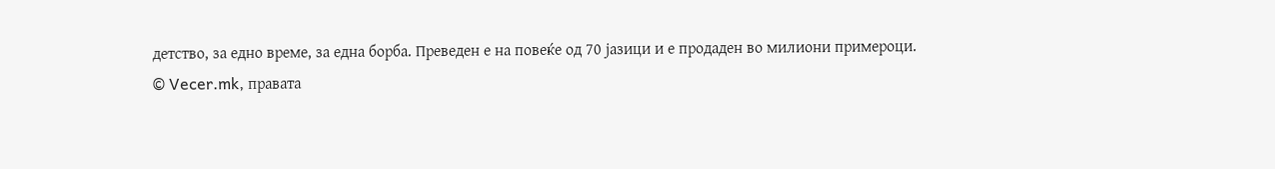детство, за едно време, за една борба. Преведен е на повеќе од 70 јазици и е продаден во милиони примероци.
© Vecer.mk, правата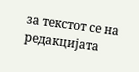за текстот се на редакцијата